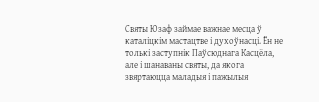Святы Юзаф займае важнае месца ў каталіцкім мастацтве і духоўнасці. Ён не толькі заступнік Паўсюднага Касцёла, але і шанаваны святы, да якога звяртаюцца маладыя і пажылыя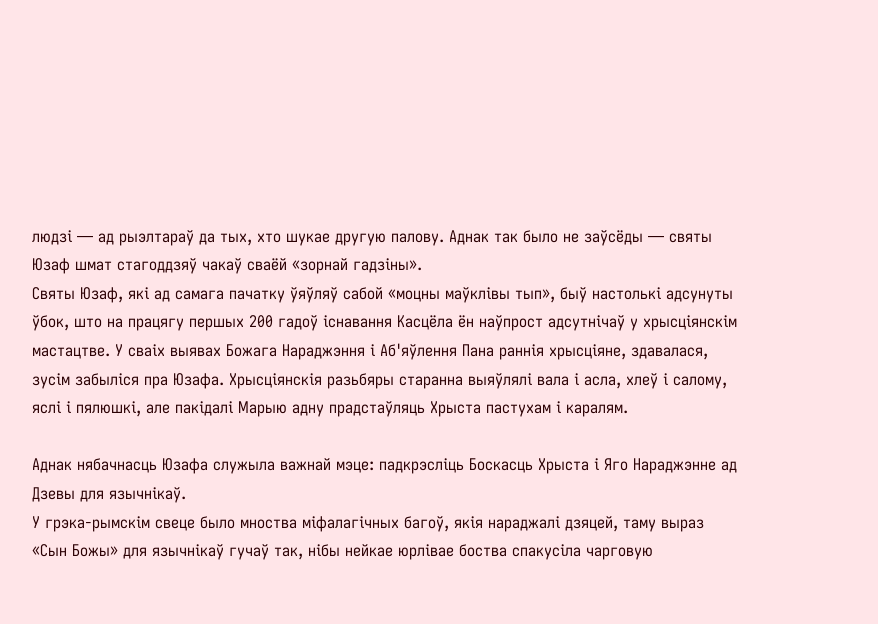людзі — ад рыэлтараў да тых, хто шукае другую палову. Аднак так было не заўсёды — святы Юзаф шмат стагоддзяў чакаў сваёй «зорнай гадзіны».
Святы Юзаф, які ад самага пачатку ўяўляў сабой «моцны маўклівы тып», быў настолькі адсунуты ўбок, што на працягу першых 200 гадоў існавання Касцёла ён наўпрост адсутнічаў у хрысціянскім мастацтве. У сваіх выявах Божага Нараджэння і Аб'яўлення Пана раннія хрысціяне, здавалася, зусім забыліся пра Юзафа. Хрысціянскія разьбяры старанна выяўлялі вала і асла, хлеў і салому, яслі і пялюшкі, але пакідалі Марыю адну прадстаўляць Хрыста пастухам і каралям.

Аднак нябачнасць Юзафа служыла важнай мэце: падкрэсліць Боскасць Хрыста і Яго Нараджэнне ад Дзевы для язычнікаў.
У грэка-рымскім свеце было мноства міфалагічных багоў, якія нараджалі дзяцей, таму выраз «Сын Божы» для язычнікаў гучаў так, нібы нейкае юрлівае боства спакусіла чарговую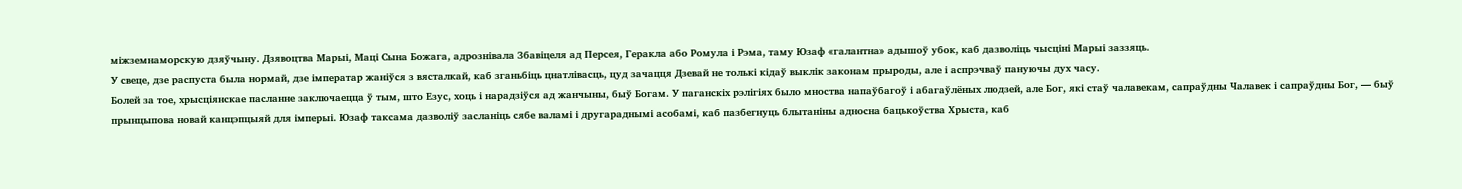міжземнаморскую дзяўчыну. Дзявоцтва Марыі, Маці Сына Божага, адрознівала Збавіцеля ад Персея, Геракла або Ромула і Рэма, таму Юзаф «галантна» адышоў убок, каб дазволіць чысціні Марыі заззяць.
У свеце, дзе распуста была нормай, дзе імператар жаніўся з вясталкай, каб зганьбіць цнатлівасць, цуд зачацця Дзевай не толькі кідаў выклік законам прыроды, але і аспрэчваў пануючы дух часу.
Болей за тое, хрысціянскае пасланне заключаецца ў тым, што Езус, хоць і нарадзіўся ад жанчыны, быў Богам. У паганскіх рэлігіях было мноства напаўбагоў і абагаўлёных людзей, але Бог, які стаў чалавекам, сапраўдны Чалавек і сапраўдны Бог, — быў прынцыпова новай канцэпцыяй для імперыі. Юзаф таксама дазволіў засланіць сябе валамі і другараднымі асобамі, каб пазбегнуць блытаніны адносна бацькоўства Хрыста, каб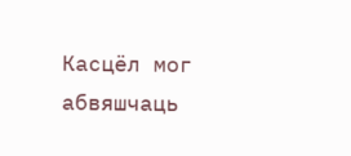Касцёл мог абвяшчаць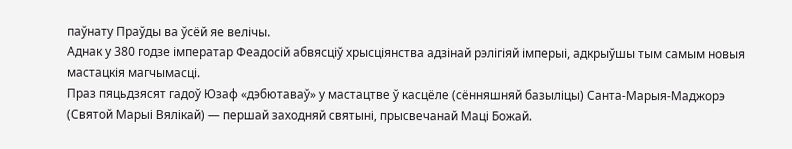паўнату Праўды ва ўсёй яе велічы.
Аднак у 380 годзе імператар Феадосій абвясціў хрысціянства адзінай рэлігіяй імперыі, адкрыўшы тым самым новыя мастацкія магчымасці.
Праз пяцьдзясят гадоў Юзаф «дэбютаваў» у мастацтве ў касцёле (сённяшняй базыліцы) Санта-Марыя-Маджорэ (Святой Марыі Вялікай) — першай заходняй святыні, прысвечанай Маці Божай.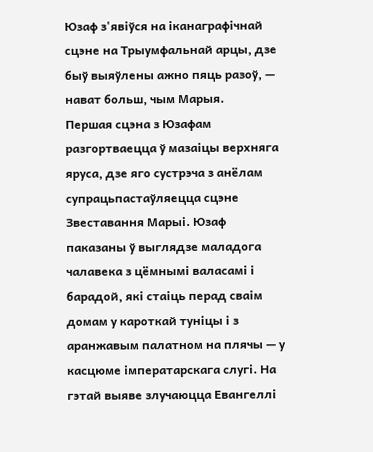Юзаф з'явіўся на іканаграфічнай сцэне на Трыумфальнай арцы, дзе быў выяўлены ажно пяць разоў, — нават больш, чым Марыя.
Першая сцэна з Юзафам разгортваецца ў мазаіцы верхняга яруса, дзе яго сустрэча з анёлам супрацьпастаўляецца сцэне Звеставання Марыі. Юзаф паказаны ў выглядзе маладога чалавека з цёмнымі валасамі і барадой, які стаіць перад сваім домам у кароткай туніцы і з аранжавым палатном на плячы — у касцюме імператарскага слугі. На гэтай выяве злучаюцца Евангеллі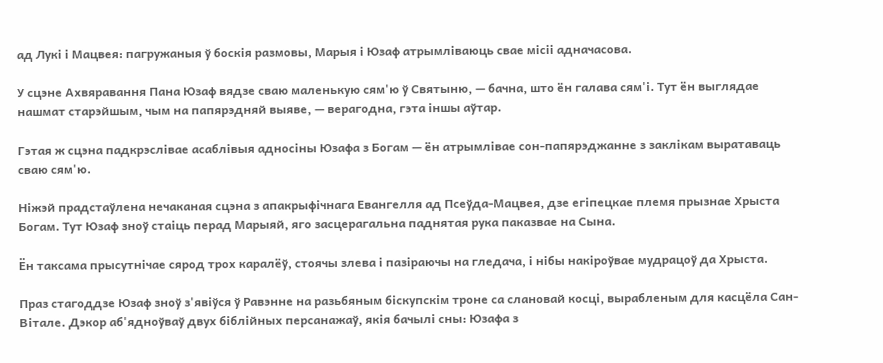ад Лукі і Мацвея: пагружаныя ў боскія размовы, Марыя і Юзаф атрымліваюць свае місіі адначасова.

У сцэне Ахвяравання Пана Юзаф вядзе сваю маленькую сям'ю ў Святыню, — бачна, што ён галава сям'і. Тут ён выглядае нашмат старэйшым, чым на папярэдняй выяве, — верагодна, гэта іншы аўтар.

Гэтая ж сцэна падкрэслівае асаблівыя адносіны Юзафа з Богам — ён атрымлівае сон-папярэджанне з заклікам выратаваць сваю сям'ю.

Ніжэй прадстаўлена нечаканая сцэна з апакрыфічнага Евангелля ад Псеўда-Мацвея, дзе егіпецкае племя прызнае Хрыста Богам. Тут Юзаф зноў стаіць перад Марыяй, яго засцерагальна паднятая рука паказвае на Сына.

Ён таксама прысутнічае сярод трох каралёў, стоячы злева і пазіраючы на гледача, і нібы накіроўвае мудрацоў да Хрыста.

Праз стагоддзе Юзаф зноў з'явіўся ў Равэнне на разьбяным біскупскім троне са слановай косці, вырабленым для касцёла Сан-Вітале. Дэкор аб'ядноўваў двух біблійных персанажаў, якія бачылі сны: Юзафа з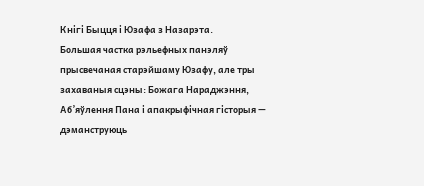Кнігі Быцця і Юзафа з Назарэта.
Большая частка рэльефных панэляў прысвечаная старэйшаму Юзафу, але тры захаваныя сцэны: Божага Нараджэння, Аб’яўлення Пана і апакрыфічная гісторыя — дэманструюць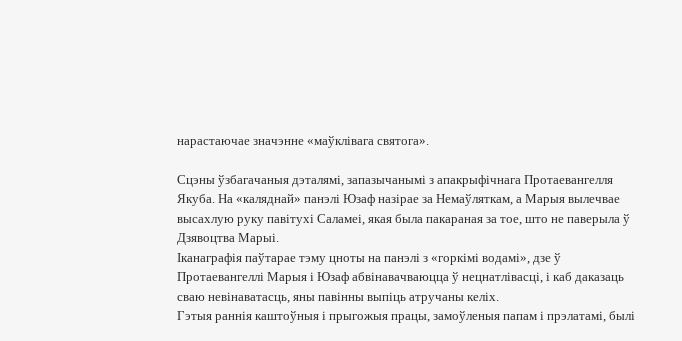нарастаючае значэнне «маўклівага святога».

Сцэны ўзбагачаныя дэталямі, запазычанымі з апакрыфічнага Протаевангелля Якуба. На «каляднай» панэлі Юзаф назірае за Немаўляткам, а Марыя вылечвае высахлую руку павітухі Саламеі, якая была пакараная за тое, што не паверыла ў Дзявоцтва Марыі.
Іканаграфія паўтарае тэму цноты на панэлі з «горкімі водамі», дзе ў Протаевангеллі Марыя і Юзаф абвінавачваюцца ў нецнатлівасці, і каб даказаць сваю невінаватасць, яны павінны выпіць атручаны келіх.
Гэтыя раннія каштоўныя і прыгожыя працы, замоўленыя папам і прэлатамі, былі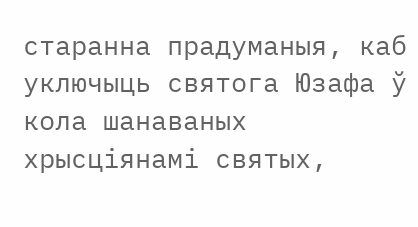старанна прадуманыя, каб уключыць святога Юзафа ў кола шанаваных хрысціянамі святых,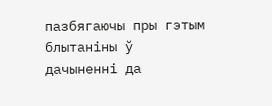пазбягаючы пры гэтым блытаніны ў дачыненні да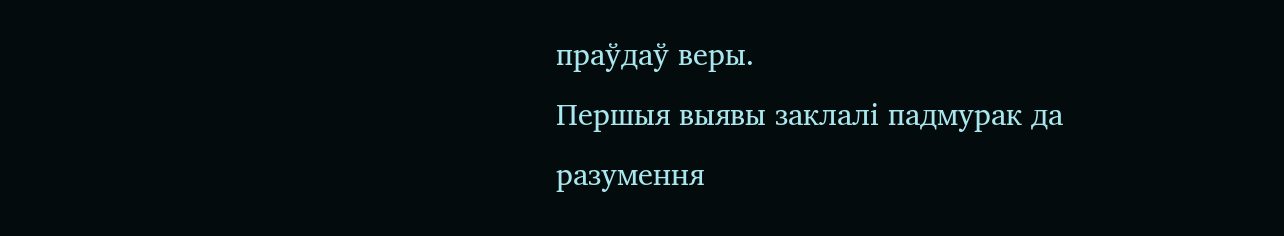праўдаў веры.
Першыя выявы заклалі падмурак да разумення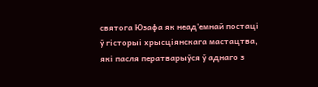святога Юзафа як неад'емнай постаці ў гісторыі хрысціянскага мастацтва, які пасля ператварыўся ў аднаго з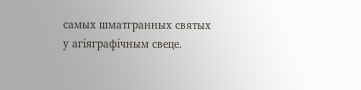самых шматгранных святых у агіяграфічным свеце.